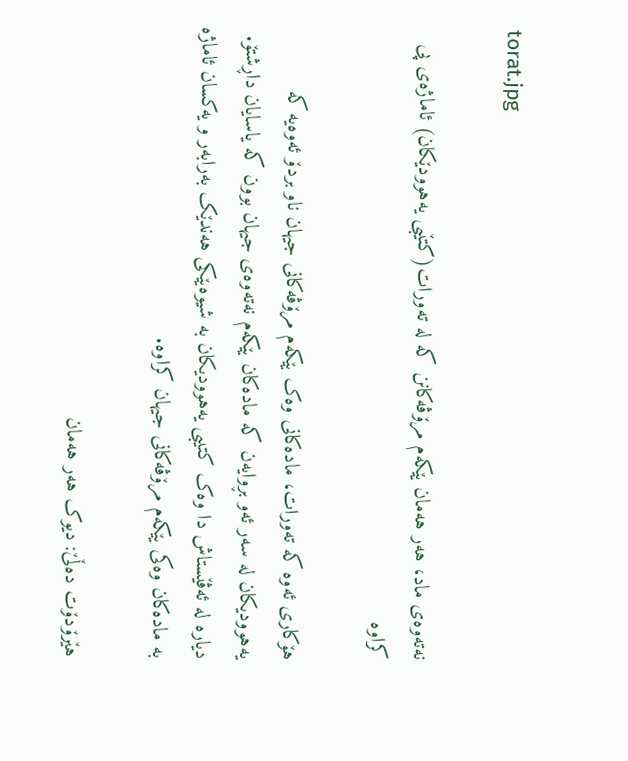torat.jpg

نەتەوەی ماد، هەر هەمان یێکەم مرۆڤەکانن کە لە تەورات(کتێبی یەهوودێکان) ئاماژەی پی کراوە

هۆکاری ئەوە کە تەورات، مادەکانی وەک یێکەم مرۆڤەکانی جیهان ناو بردۆ ئەوەیە کە یەهوودیکان لە سەر ئەو بڕوایەن کە مادەکان یێکەم نەتەوەی جیهان بوون کە یاسایان داڕشتۆ. دیارە لە ئەڤێستاش دا وەک کتیبی یەهوودیکان بە شیوەیێکی هەندێک بەرابەر و یەکسان ئاماژە بە مادەکان وەکی یێکەم مرۆڤەکانی جیهان کراوە.

هێرۆدۆت دەڵێ: دیوک هەر هەمان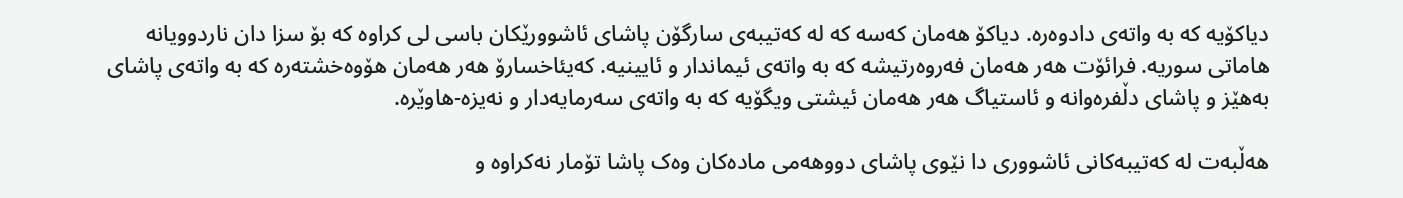دیاکۆیە کە بە واتەی دادوەرە. دیاکۆ هەمان کەسە کە لە کەتیبەی سارگۆن پاشای ئاشوورێکان باسی لی کراوە کە بۆ سزا دان ناردوویانە هاماتی سوریە. فرائۆت هەر هەمان فەروەرتیشە کە بە واتەی ئیماندار و ئایینیە. کەیئاخسارۆ هەر هەمان هۆوەخشتەرە کە بە واتەی پاشای بەهێز و پاشای دڵفرەوانە و ئاستیاگ هەر هەمان ئیشتی ویگۆیە کە بە واتەی سەرمایەدار و نەیزە-هاوێرە.

هەڵبەت لە کەتیبەکانی ئاشووری دا نێوی پاشای دووهەمی مادەکان وەک پاشا تۆمار نەکراوە و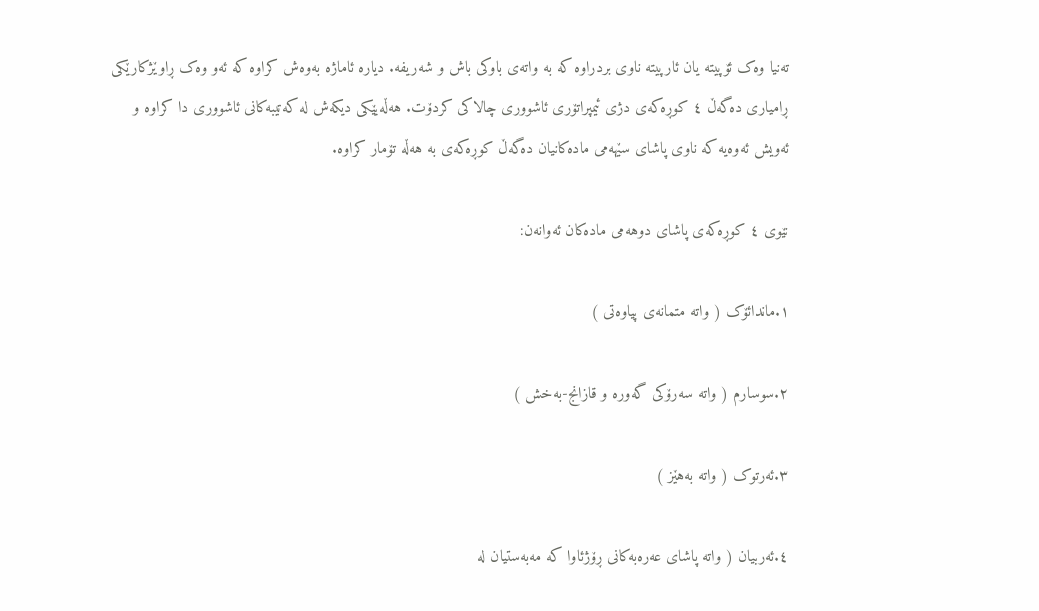تەنیا وەک ئۆپیتە یان ئارپیتە ناوی بردراوە کە بە واتەی باوکی باش و شەریفە. دیارە ئاماژە بەوەش کراوە کە ئەو وەک ڕاوێژکارێکی ڕامیاری دەگەڵ ٤ کوڕەکەی دژی ئیمپراتۆری ئاشووری چالاکی کردۆت. هەڵەیێکی دیکەش لە کەتیبەکانی ئاشووری دا کراوە و ئەویش ئەوەیە کە ناوی پاشای سێهەمی مادەکانیان دەگەڵ کوڕەکەی بە هەڵە تۆمار کراوە.

نێوی ٤ کوڕەکەی پاشای دوهەمی مادەکان ئەوانەن:

١.ماندائۆک ( واتە متمانەی پیاوەتی )

٢.سوسارم ( واتە سەرۆکی گەورە و قازانج-بەخش )

٣.ئەرتوک ( واتە بەهێز )

٤.ئەربیان ( واتە پاشای عەرەبەکانی ڕۆژئاوا کە مەبەستیان لە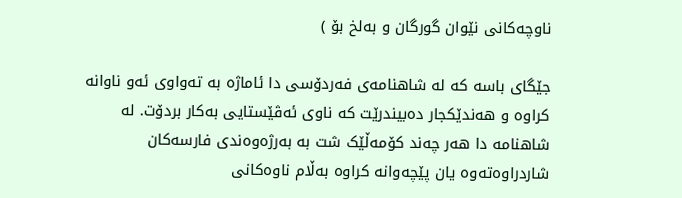ناوچەکانی نێوان گورگان و بەلخ بۆ )

جێگای باسە کە لە شاهنامەی فەردۆسی دا ئاماژە بە تەواوی ئەو ناوانە کراوە و هەندێکجار دەبیندرێت کە ناوی ئەڤێستایی بەکار بردۆت. لە شاهنامە دا هەر چەند کۆمەڵێک شت بە بەرژەوەندی فارسەکان شاردراوەتەوە یان پێچەوانە کراوە بەڵام ناوەکانی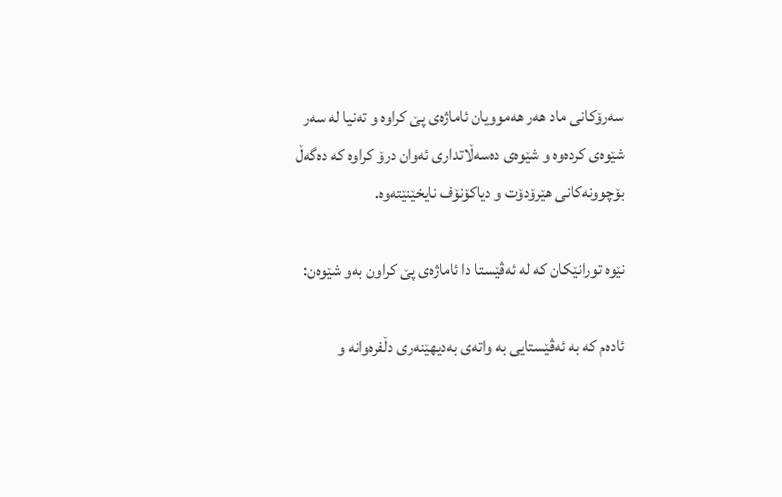سەرۆکانی ماد هەر هەموویان ئاماژەی پێ کراوە و تەنیا لە سەر شێوەی کردەوە و شێوەی دەسەڵاتداری ئەوان درۆ کراوە کە دەگەڵ بۆچوونەکانی هێرۆدۆت و دیاکۆنۆف نایخێنێتەوە.

نێوە تورانێکان کە لە ئەڤێستا دا ئاماژەی پێ کراون بەو شێوەن:

ئادەم کە بە ئەڤێستایی بە واتەی بەدیهێنەری دڵفرەوانە و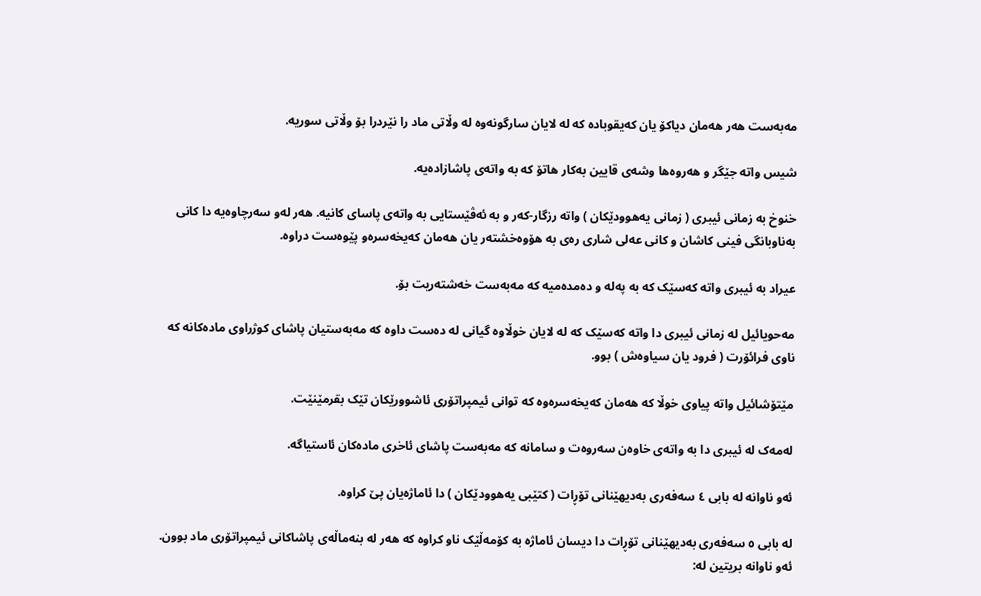مەبەست هەر هەمان دیاکۆ یان کەیقوبادە کە لە لایان سارگونەوە لە وڵاتی ماد را نێردرا بۆ وڵاتی سوریە.

شیس واتە جێگر و هەروەها وشەی قایین بەکار هاتۆ کە بە واتەی پاشازادەیە.

خنوخ بە زمانی ئیبری ( زمانی یەهوودێکان ) واتە رزگار-کەر و بە ئەڤێستایی بە واتەی پاسای کانیە. هەر لەو سەرچاوەیە دا کانی بەناوبانگی فینی کاشان و کانی عەلی شاری رەی بە هۆوەخشتەر یان هەمان کەیخەسرەو پێوەست دراوە.

عیراد بە ئیبری واتە کەسێک کە بە پەلە و دەمدەمیە کە مەبەست خەشتەریت بۆ.

مەحویائیل لە زمانی ئیبری دا واتە کەسێک کە لە لایان خوڵاوە گیانی لە دەست داوە کە مەبەستیان پاشای کوژراوی مادەکانە کە ناوی فرائۆرت ( فرود یان سیاوەش ) بوو.

مێتۆشائیل واتە پیاوی خوڵا کە هەمان کەیخەسرەوە کە توانی ئیمپراتۆری ئاشوورێکان تێک بقرمێنێت.

لەمەک لە ئیبری دا بە واتەی خاوەن سەروەت و سامانە کە مەبەست پاشای ئاخری مادەکان ئاستیاگە.

ئەو ناوانە لە بابی ٤ سەفەری بەدیهێنانی تۆڕات ( کتێبی یەهوودێکان ) دا ئاماژەیان پێ کراوە.

لە بابی ٥ سەفەری بەدیهێنانی تۆڕات دا دیسان ئاماژە بە کۆمەڵێک ناو کراوە کە هەر لە بنەماڵەی پاشاکانی ئیمپراتۆری ماد بوون. ئەو ناوانە بریتین لە: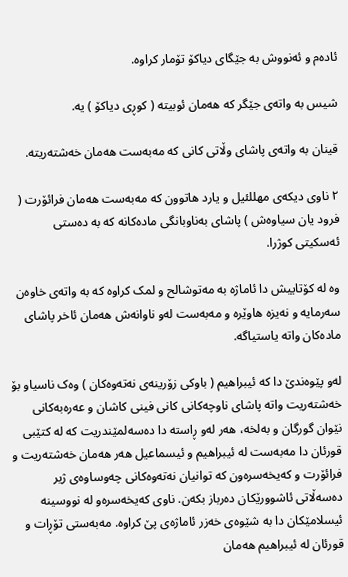ئادەم و ئەنووش بە جێگای دیاکۆ تۆمار کراوە.

شیس بە واتەی جێگر کە هەمان ئوبیتە ( کوڕی دیاکۆ ) یە.

قینان بە واتەی پاشای وڵاتی کانی کە مەبەست هەمان خەشتەریتە.

٢ ناوی دیکەی مهللئیل و یارد هاتوون کە مەبەست هەمان فرائۆرت ( فرود یان سیاوەش ) پاشای بەناوبانگی مادەکانە کە بە دەستی ئەسکیتی کوژرا.

وە لە کۆتاییش دا ئاماژە بە مەتوشالح و لمک کراوە کە بە واتەی خاوەن سەرمایە و نەیزە هاوێرە و مەبەست لەو ناوانەش هەمان ئاخر پاشای مادەکان واتە یاستیاگە.

لەو پێوەندێ دا کە ئیبراهیم ( باوکی زۆرینەی نەتەوەکان ) وەک ناسیاو بۆ خەشتەریت واتە پاشای ناوچەکانی کانی فینی کاشان و عەرەبەکانی نێوان گورگان و بەلخە، هەر لەو ڕاستە دا دەسەلمێندریت کە لە کتێبی قورئان دا مەبەست لە ئیبراهیم و ئیسماعیل هەر هەمان خەشتەریت و فرائۆرت و کەیخەسرەون کە توانیان نەتەوەکانی چەوساوەی ژیر دەسەڵاتی ئاشوورێکان دەرباز بکەن. ناوی کەیخەسرەو لە نووسینە ئیسلامێکان دا بە شێوەی خەزر ئاماژەی پێ کراوە. مەبەستی تۆڕات و قورئان لە ئیبراهیم هەمان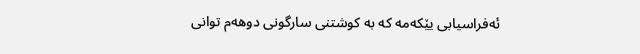ئەفراسیابی یێکەمە کە بە کوشتنی سارگونی دوهەم توانی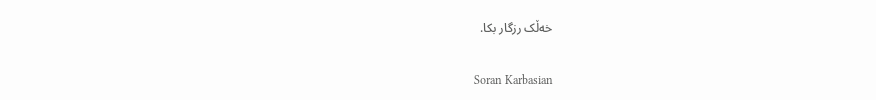خەڵک رزگار بکا.

Soran Karbasian